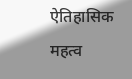ऐतिहासिक महत्व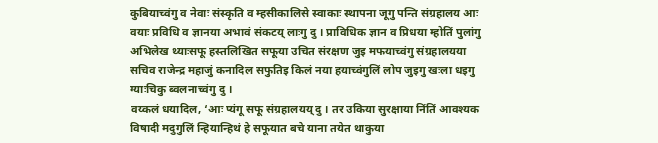कुबियाच्वंगु व नेवाः संस्कृति व म्हसीकालिसे स्वाकाः स्थापना जूगु पन्ति संग्रहालय आः वयाः प्रविधि व ज्ञानया अभावं संकटय् लाःगु दु । प्राविधिक ज्ञान व प्रिधया म्होतिं पुलांगु अभिलेख थ्याःसफू हस्तलिखित सफूया उचित संरक्षण जुइ मफयाच्वंगु संग्रहालयया सचिव राजेन्द्र महाजुं कनादिल सफुतिइ किलं नया हयाच्वंगुलिं लोप जुइगु खःला धइगु ग्याःचिकु ब्वलनाच्वंगु दु ।
वय्कलं धयादिल, ‘आः प्यंगू सफू संग्रहालयय् दु । तर उकिया सुरक्षाया निंतिं आवश्यक विषादी मदुगुलिं न्हियान्हिथं हे सफूयात बचे याना तयेत थाकुया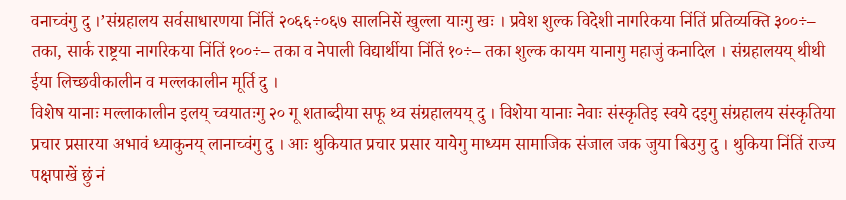वनाच्वंगु दु ।’संग्रहालय सर्वसाधारणया निंतिं २०६६÷०६७ सालनिसें खुल्ला याःगु खः । प्रवेश शुल्क विदेशी नागरिकया निंतिं प्रतिव्यक्ति ३००÷– तका, सार्क राष्ट्रया नागरिकया निंतिं १००÷– तका व नेपाली विद्यार्थीया निंतिं १०÷– तका शुल्क कायम यानागु महाजुं कनादिल । संग्रहालयय् थीथी ईया लिच्छवीकालीन व मल्लकालीन मूर्ति दु ।
विशेष यानाः मल्लाकालीन इलय् च्वयातःगु २० गू शताब्दीया सफू थ्व संग्रहालयय् दु । विशेया यानाः नेवाः संस्कृतिइ स्वये दइगु संग्रहालय संस्कृतिया प्रचार प्रसारया अभावं ध्याकुनय् लानाच्वंगु दु । आः थुकियात प्रचार प्रसार यायेगु माध्यम सामाजिक संजाल जक जुया बिउगु दु । थुकिया निंतिं राज्य पक्षपाखें छुं नं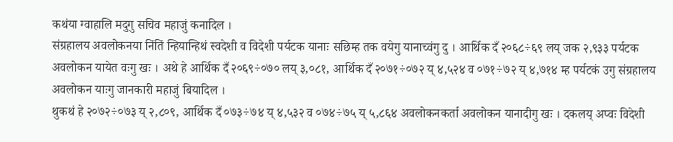कथंया ग्वाहालि मदुगु सचिव महाजुं कनादिल ।
संग्रहालय अवलोकनया निंतिं न्हियान्हिथं स्वदेशी व विदेशी पर्यटक यानाः सछिम्ह तक वयेगु यानाच्वंगु दु । आर्थिक दँ २०६८÷६९ लय् जक २,९३३ पर्यटक अवलोकन यायेत वःगु खः । अथे हे आर्थिक दँ २०६९÷०७० लय् ३,०८१, आर्थिक दँ २०७१÷०७२ य् ४,५२४ व ०७१÷७२ य् ४,७१४ म्ह पर्यटकं उगु संग्रहालय अवलोकन याःगु जानकारी महाजुं बियादिल ।
थुकथं हे २०७२÷०७३ य् २,८०९, आर्थिक दँ ०७३÷७४ य् ४,५३२ व ०७४÷७५ य् ५,८६४ अवलोकनकर्ता अवलोकन यानादीगु खः । दकलय् अप्वः विदेशी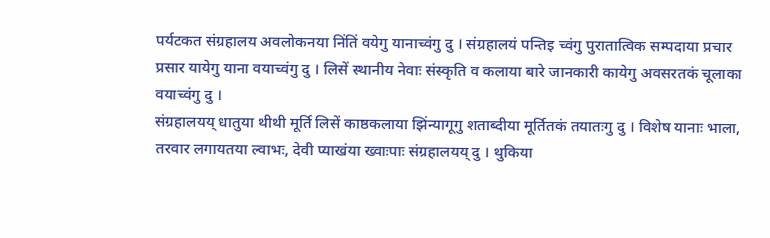पर्यटकत संग्रहालय अवलोकनया निंतिं वयेगु यानाच्वंगु दु । संग्रहालयं पन्तिइ च्वंगु पुरातात्विक सम्पदाया प्रचार प्रसार यायेगु याना वयाच्वंगु दु । लिसें स्थानीय नेवाः संस्कृति व कलाया बारे जानकारी कायेगु अवसरतकं चूलाका वयाच्वंगु दु ।
संग्रहालयय् धातुया थीथी मूर्ति लिसें काष्ठकलाया झिंन्यागूगु शताब्दीया मूर्तितकं तयातःगु दु । विशेष यानाः भाला, तरवार लगायतया ल्वाभः, देवी प्याखंया ख्वाःपाः संग्रहालयय् दु । थुकिया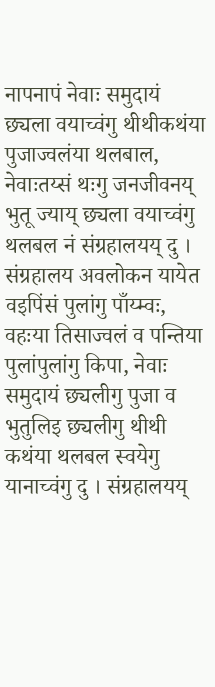नापनापं नेवाः समुदायं छ्यला वयाच्वंगु थीथीकथंया पुजाज्वलंया थलबाल, नेवाःतय्सं थःगु जनजीवनय् भुतू ज्याय् छ्यला वयाच्वंगु थलबल नं संग्रहालयय् दु ।
संग्रहालय अवलोकन यायेत वइपिंसं पुलांगु पाँय्म्वः, वहःया तिसाज्वलं व पन्तिया पुलांपुलांगु किपा, नेवाः समुदायं छ्यलीगु पुजा व भुतुलिइ छ्यलीगु थीथी कथंया थलबल स्वयेगु यानाच्वंगु दु । संग्रहालयय्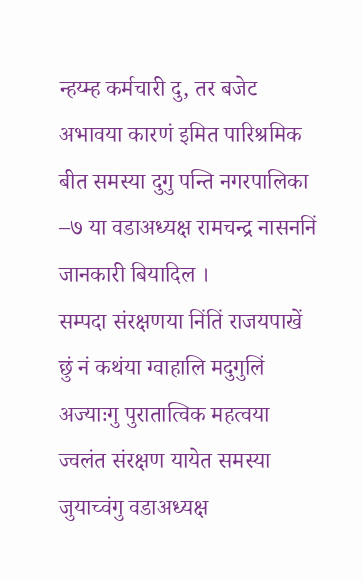न्हय्म्ह कर्मचारी दु, तर बजेट अभावया कारणं इमित पारिश्रमिक बीत समस्या दुगु पन्ति नगरपालिका –७ या वडाअध्यक्ष रामचन्द्र नासननिं जानकारी बियादिल ।
सम्पदा संरक्षणया निंतिं राजयपाखें छुं नं कथंया ग्वाहालि मदुगुलिं अज्याःगु पुरातात्विक महत्वया ज्वलंत संरक्षण यायेत समस्या जुयाच्वंगु वडाअध्यक्ष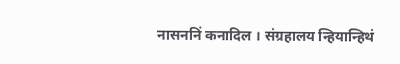नासननिं कनादिल । संग्रहालय न्हियान्हिथं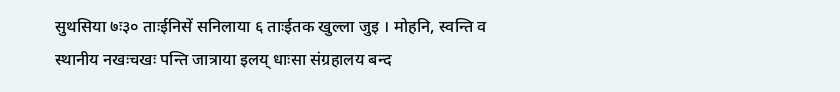सुथसिया ७ः३० ताःईनिसें सनिलाया ६ ताःईतक खुल्ला जुइ । मोहनि, स्वन्ति व स्थानीय नखःचखः पन्ति जात्राया इलय् धाःसा संग्रहालय बन्द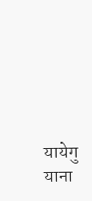यायेगु याना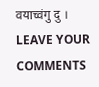वयाच्वंगु दु ।
LEAVE YOUR COMMENTS